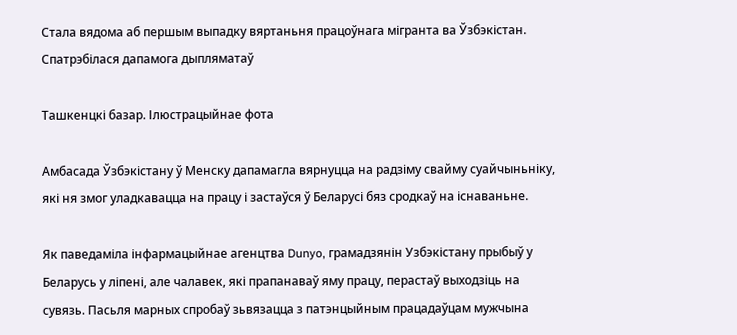Стала вядома аб першым выпадку вяртаньня працоўнага мігранта ва Ўзбэкістан. Спатрэбілася дапамога дыпляматаў

Ташкенцкі базар. Ілюстрацыйнае фота

Амбасада Ўзбэкістану ў Менску дапамагла вярнуцца на радзіму свайму суайчыньніку, які ня змог уладкавацца на працу і застаўся ў Беларусі бяз сродкаў на існаваньне.

Як паведаміла інфармацыйнае агенцтва Dunyo, грамадзянін Узбэкістану прыбыў у Беларусь у ліпені, але чалавек, які прапанаваў яму працу, перастаў выходзіць на сувязь. Пасьля марных спробаў зьвязацца з патэнцыйным працадаўцам мужчына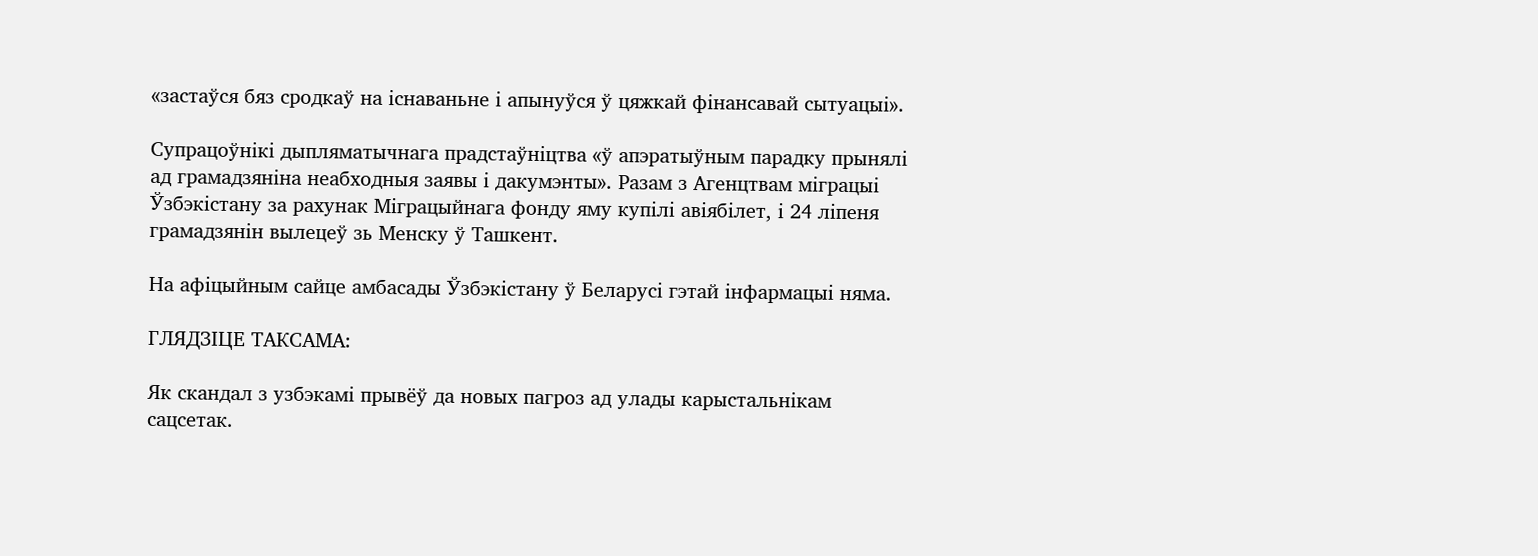«застаўся бяз сродкаў на існаваньне і апынуўся ў цяжкай фінансавай сытуацыі».

Супрацоўнікі дыпляматычнага прадстаўніцтва «ў апэратыўным парадку прынялі ад грамадзяніна неабходныя заявы і дакумэнты». Разам з Агенцтвам міграцыі Ўзбэкістану за рахунак Міграцыйнага фонду яму купілі авіябілет, і 24 ліпеня грамадзянін вылецеў зь Менску ў Ташкент.

На афіцыйным сайце амбасады Ўзбэкістану ў Беларусі гэтай інфармацыі няма.

ГЛЯДЗІЦЕ ТАКСАМА:

Як скандал з узбэкамі прывёў да новых пагроз ад улады карыстальнікам сацсетак.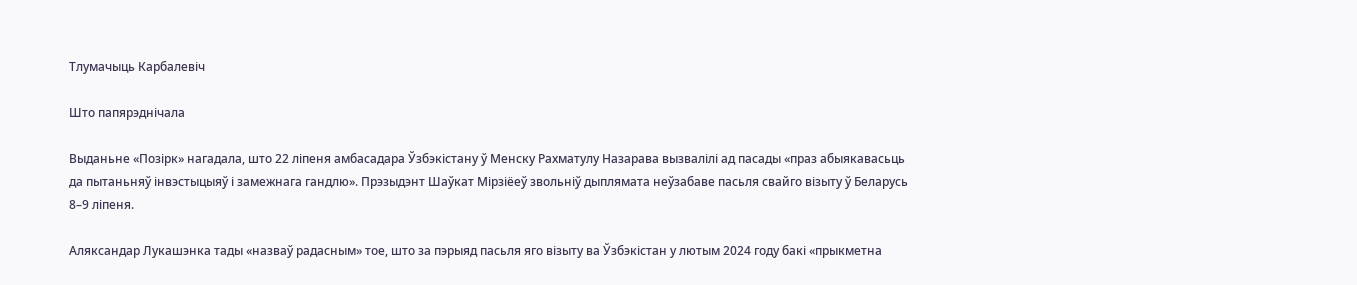Тлумачыць Карбалевіч

Што папярэднічала

Выданьне «Позірк» нагадала, што 22 ліпеня амбасадара Ўзбэкістану ў Менску Рахматулу Назарава вызвалілі ад пасады «праз абыякавасьць да пытаньняў інвэстыцыяў і замежнага гандлю». Прэзыдэнт Шаўкат Мірзіёеў звольніў дыплямата неўзабаве пасьля свайго візыту ў Беларусь 8–9 ліпеня.

Аляксандар Лукашэнка тады «назваў радасным» тое, што за пэрыяд пасьля яго візыту ва Ўзбэкістан у лютым 2024 году бакі «прыкметна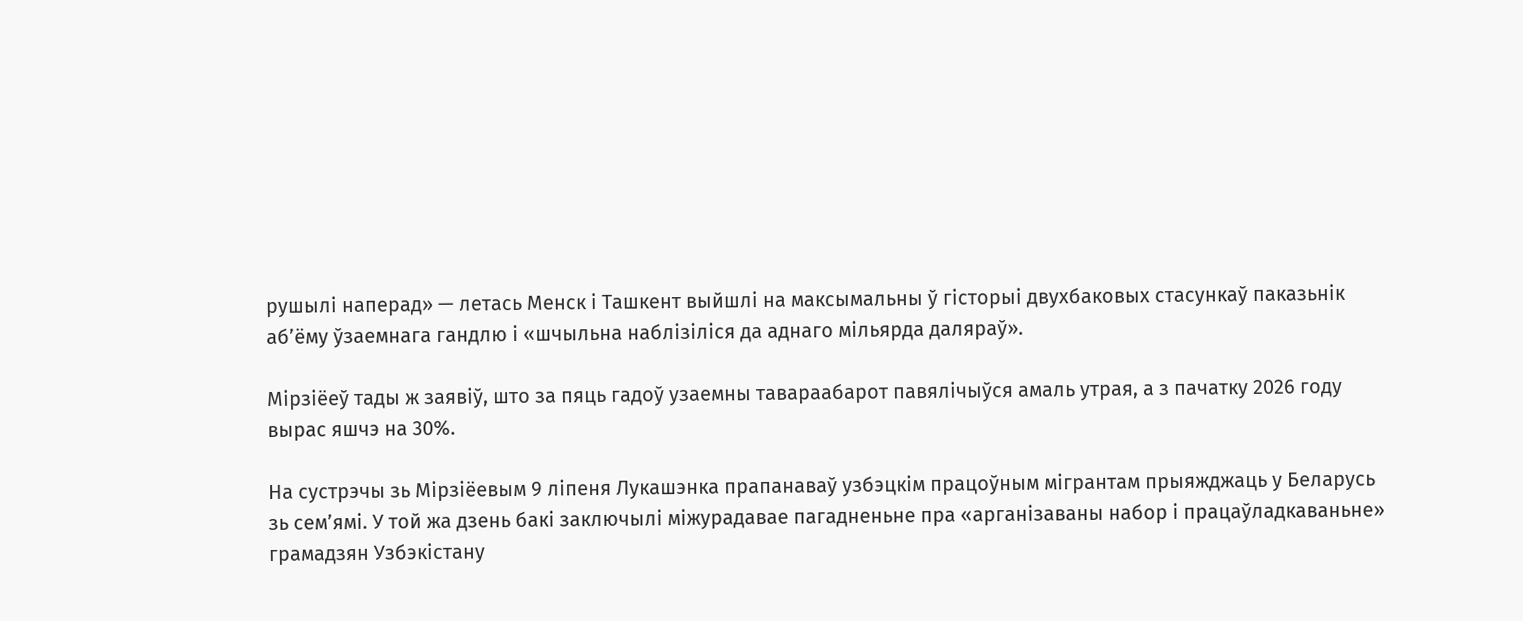рушылі наперад» — летась Менск і Ташкент выйшлі на максымальны ў гісторыі двухбаковых стасункаў паказьнік аб’ёму ўзаемнага гандлю і «шчыльна наблізіліся да аднаго мільярда даляраў».

Мірзіёеў тады ж заявіў, што за пяць гадоў узаемны тавараабарот павялічыўся амаль утрая, а з пачатку 2026 году вырас яшчэ на 30%.

На сустрэчы зь Мірзіёевым 9 ліпеня Лукашэнка прапанаваў узбэцкім працоўным мігрантам прыяжджаць у Беларусь зь сем’ямі. У той жа дзень бакі заключылі міжурадавае пагадненьне пра «арганізаваны набор і працаўладкаваньне» грамадзян Узбэкістану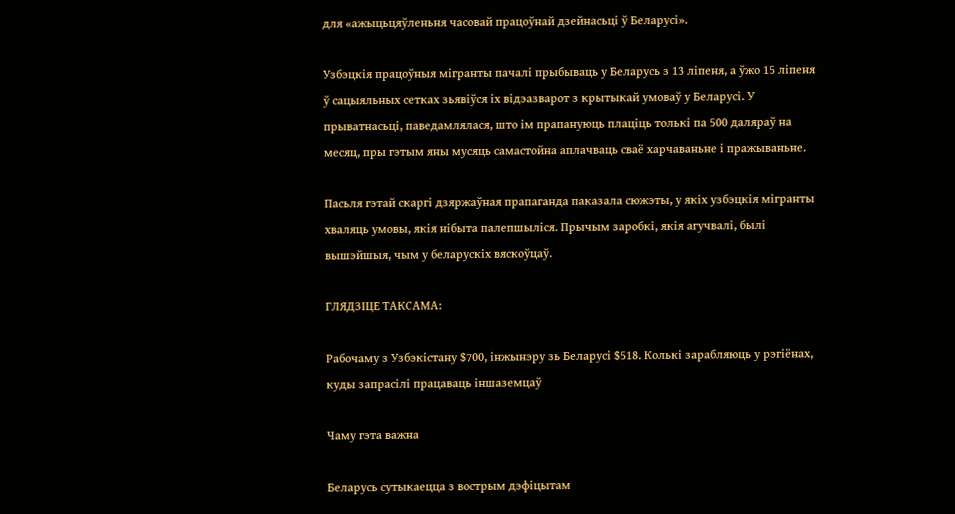для «ажыцьцяўленьня часовай працоўнай дзейнасьці ў Беларусі».

Узбэцкія працоўныя мігранты пачалі прыбываць у Беларусь з 13 ліпеня, а ўжо 15 ліпеня ў сацыяльных сетках зьявіўся іх відэазварот з крытыкай умоваў у Беларусі. У прыватнасьці, паведамлялася, што ім прапануюць плаціць толькі па 500 даляраў на месяц, пры гэтым яны мусяць самастойна аплачваць сваё харчаваньне і пражываньне.

Пасьля гэтай скаргі дзяржаўная прапаганда паказала сюжэты, у якіх узбэцкія мігранты хваляць умовы, якія нібыта палепшыліся. Прычым заробкі, якія агучвалі, былі вышэйшыя, чым у беларускіх вяскоўцаў.

ГЛЯДЗІЦЕ ТАКСАМА:

Рабочаму з Узбэкістану $700, інжынэру зь Беларусі $518. Колькі зарабляюць у рэгіёнах, куды запрасілі працаваць іншаземцаў

Чаму гэта важна

Беларусь сутыкаецца з вострым дэфіцытам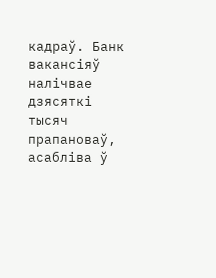кадраў. Банк вакансіяў налічвае дзясяткі тысяч прапановаў, асабліва ў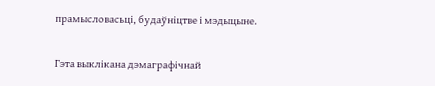прамысловасьці, будаўніцтве і мэдыцыне.

Гэта выклікана дэмаграфічнай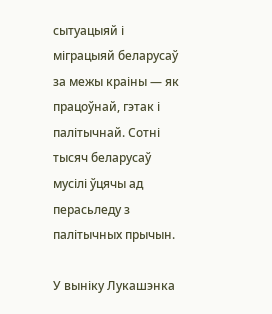сытуацыяй і міграцыяй беларусаў за межы краіны — як працоўнай, гэтак і палітычнай. Сотні тысяч беларусаў мусілі ўцячы ад перасьледу з палітычных прычын.

У выніку Лукашэнка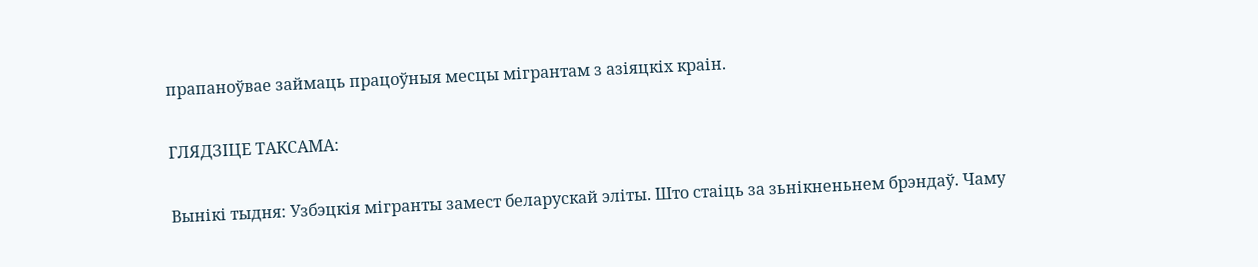прапаноўвае займаць працоўныя месцы мігрантам з азіяцкіх краін.

ГЛЯДЗІЦЕ ТАКСАМА:

Вынікі тыдня: Узбэцкія мігранты замест беларускай эліты. Што стаіць за зьнікненьнем брэндаў. Чаму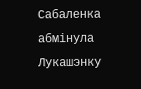Сабаленка абмінула Лукашэнку